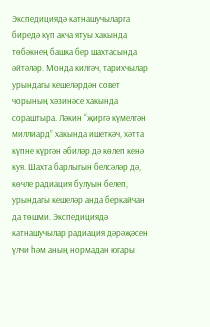Экспедициядә катнашучыларга биредә күп акча ятуы хакында төбәкнең башка бер шахтасында әйтәләр. Монда килгәч, тарихчылар урындагы кешеләрдән совет чорының хәзинәсе хакында сораштыра. Ләкин “җиргә күмелгән миллиард” хакында ишеткәч, хәтта күпне күргән әбиләр дә көлеп кенә куя. Шахта барлыгын белсәләр дә, көчле радиация булуын белеп, урындагы кешеләр анда беркайчан да төшми. Экспедициядә катнашучылар радиация дәрәҗәсен үлчи һәм аның нормадан югары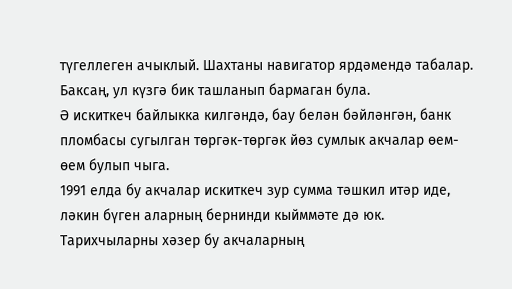түгеллеген ачыклый. Шахтаны навигатор ярдәмендә табалар. Баксаң, ул күзгә бик ташланып бармаган була.
Ә искиткеч байлыкка килгәндә, бау белән бәйләнгән, банк пломбасы сугылган төргәк-төргәк йөз сумлык акчалар өем-өем булып чыга.
1991 елда бу акчалар искиткеч зур сумма тәшкил итәр иде, ләкин бүген аларның бернинди кыйммәте дә юк. Тарихчыларны хәзер бу акчаларның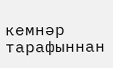кемнәр тарафыннан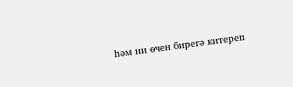һәм ни өчен бирегә китереп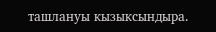ташлануы кызыксындыра.